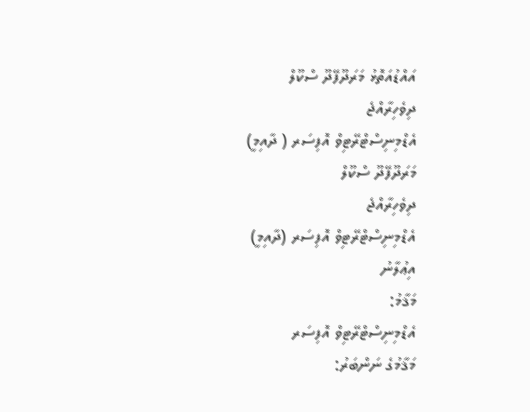އައްޑުއަތޮޅު މަރަދޫފޭދޫ ސްކޫލް
ދިވެހިރާއްޖެ
އެޑްމިނިސްޓްރޭޓިވް އޮފިސަރ ( ދާއިމީ)
މަރަދޫފޭދޫ ސްކޫލް
ދިވެހިރާއްޖެ
އެޑްމިނިސްޓްރޭޓިވް އޮފިސަރ (ދާއިމީ)
އިޢުލާނު
މަޤާމު:
އެޑްމިނިސްޓްރޭޓިވް އޮފިސަރ
މަޤާމުގެ ނަންބަރު: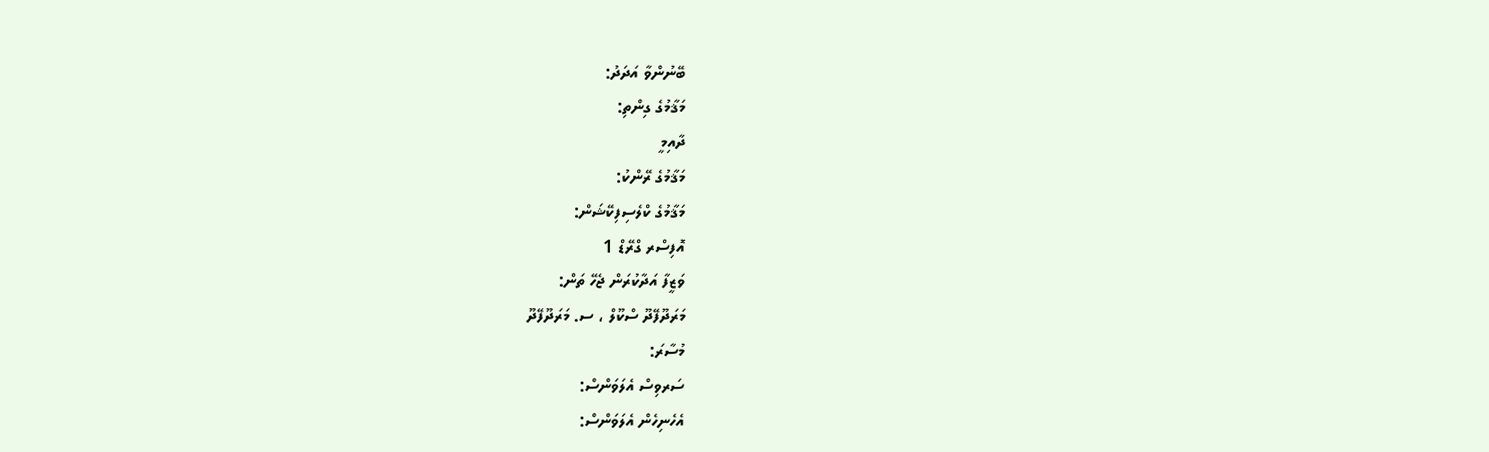ބޭނުންވާ އަދަދު:
މަޤާމުގެ ގިންތި:
ދާއިމީ
މަޤާމުގެ ރޭންކު:
މަޤާމުގެ ކްލެސިފިކޭޝަން:
އޮފިސްރ ގްރޭޑް 1
ވަޒީފާ އަދާކުރަން ޖެހޭ ތަން:
މަރަދޫފޭދޫ ސްކޫލް ، ސ. މަރަދޫފޭދޫ
މުސާރަ:
ސަރވިސް އެލަވަންސް:
އެހެނިހެން އެލަވަންސް: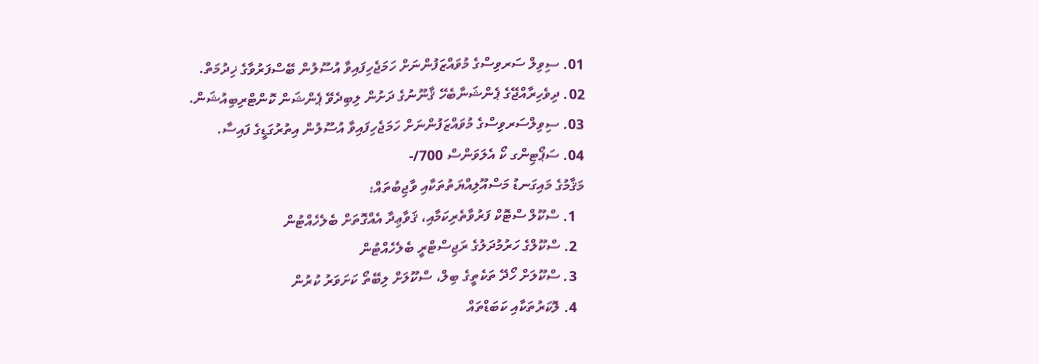01. ސިވިލް ސަރވިސްގެ މުވައްޒަފުންނަށް ހަމަޖެހިފައިވާ އުސޫލުން ބޭސްފަރުވާގެ ޚިދުމަތް.
02. ދިވެހިރާއްޖޭގެ ޕެންޝަނާބެހޭ ޤާނޫނުގެ ދަށުން ލިބިދެވޭ ޕެންޝަން ކޮންޓްރިބިއުޝަން.
03. ސިވިލްސަރވިސްގެ މުވައްޒަފުންނަށް ހަމަޖެހިފައިވާ އުސޫލުން އިތުރުގަޑީގެ ފައިސާ.
04. ސަޕޯޓިންގ ކޯ އެލަވަންސް 700/-
މަޤާމުގެ މައިގަނޑު މަސްއޫލިއްޔަތުތަކާއި ވާޖިބުތައް:
  1. ސްކޫލް ސްޓޮކް ފަރުވާތެރިކަމާއި، ޤަވާޢިދާ އެއްގޮތަށް ބެލެހެއްޓުން
  2. ސްކޫލްގެ ހަރުމުދަލުގެ ރަޖިސްޓްރީ ބެލެހެއްޓުން
  3. ސްކޫލަށް ހޯދޭ ތަކެތީގެ ބިލް، ސްކޫލަށް ލިބޭތޯ ކަށަވަރު ކުރުން
  4. ލޮކަރުތަކާއި ކަބަޑްތައް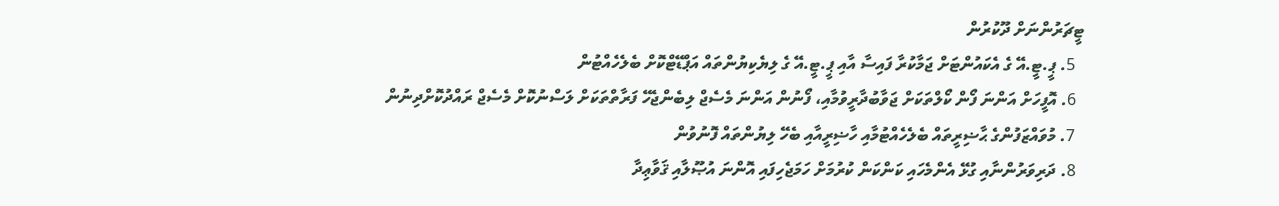ޓީޗަރުންނަށް ދޫކުރުން
  5. ޕީ.ޓީ.އޭ ގެ އެކައުންޓަށް ޖަމާކުރާ ފައިސާ އާއި ޕީ.ޓީ.އޭ ގެ ލިޔެކިޔުންތައް އަޕްޑޭޓްކޮށް ބެލެހެއްޓުން
  6. އޮފީހަށް އަންނަ ފޯން ކޯލްތަކަށް ޖަވާބުދާރީވުމާއި، ފޯނުން އަންނަ މެސެޖް ލިބެންޖެހޭ ފަރާތްތަކަށް ލަސްނުކޮށް މެސެޖް ރައްދުކޮށްދިނުން
  7. މުވައްޒަފުންގެ ޙާޟިރީތައް ބެލެހެއްޓުމާއި ހާޟިރީއާއި ބެހޭ ލިޔުންތައް ފޮނުވުން
  8. ދަރިވަރުންނާއި ގުޅޭ އެންމެހައި ކަންކަން ކުރުމަށް ހަމަޖެހިފައި އޮންނަ އުޞޫލާއި ޤަވާޢިދާ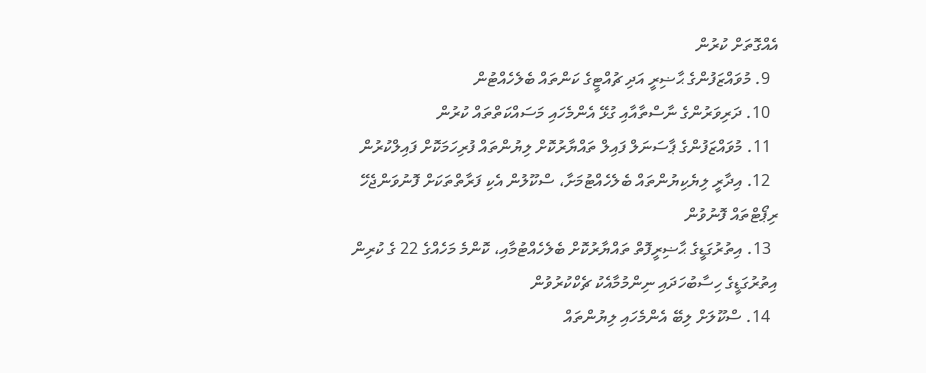އެއްގޮތަށް ކުރުން
  9. މުވައްޒަފުންގެ ޙާޟިރީ އަދި ޗުއްޓީގެ ކަންތައް ބެލެހެއްޓުން
  10. ދަރިވަރުންގެ ނާސްތާއާއި ގުޅޭ އެންމެހައި މަސައްކަތްތައް ކުރުން
  11. މުވައްޒަފުންގެ ޕާސަނަލް ފައިލް ތައްޔާރުކޮށް ލިޔުންތައް ފުރިހަމަކޮށް ފައިލްކުރުން
  12. އިދާރީ ލިޔެކިޔުންތައް ބެލެހެއްޓުމަށާ، ސްކޫލުން އެކި ފަރާތްތަކަށް ފޮނުވަންޖެހޭ ރިޕޯޓްތައް ފޮނުވުން
  13. އިތުރުގަޑީގެ ޙާޟިރީފޮތް ތައްޔާރުކޮށް ބެލެހެއްޓުމާއި، ކޮންމެ މަހެއްގެ 22 ގެ ކުރިން އިތުރުގަޑީގެ ހިސާބުހަދައި ނިންމުމާއެކު ޗެކްކުރުވުން
  14. ސްކޫލަށް ލިބޭ އެންމެހައި ލިޔުންތައް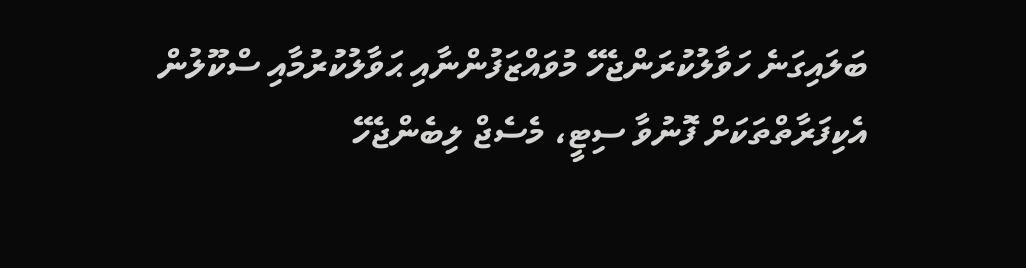ބަލައިގަނެ ހަވާލުކުރަންޖެހޭ މުވައްޒަފުންނާއި ޙަވާލުކުރުމާއި ސްކޫލުން އެކިފަރާތްތަކަށް ފޮނުވާ ސިޓީ، މެސެޖް ލިބެންޖެހޭ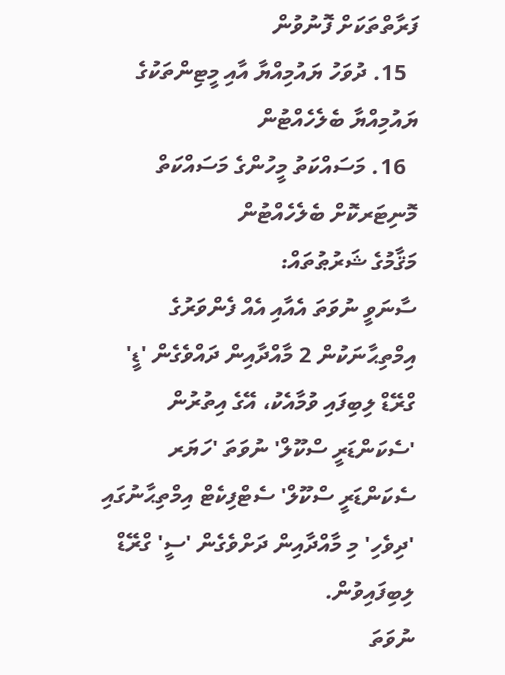ފަރާތްތަކަށް ފޮނުވުން
  15. ދުވަހު ޔައުމިއްޔާ އާއި މީޓިންތަކުގެ ޔައުމިއްޔާ ބެލެހެއްޓުން
  16. މަސައްކަތު މީހުންގެ މަސައްކަތް މޮނިޓަރކޮށް ބެލެހެއްޓުން
މަޤާމުގެ ޝަރުޠުތައް:
ސާނަވީ ނުވަތަ އެއާއި އެއް ފެންވަރުގެ އިމްތިޙާނަކުން 2 މާއްދާއިން ދައްވެގެން 'ޑީ' ގްރޭޑް ލިބިފައި ވުމާއެކު، އޭގެ އިތުރުން 'ސެކަންޑަރީ ސްކޫލް' ނުވަތަ 'ހަޔަރ ސެކަންޑަރީ ސްކޫލް' ސެޓްފިކެޓް އިމްތިޙާނުގައި 'ދިވެހި' މި މާއްދާއިން ދަށްވެގެން 'ސީ' ގްރޭޑް ލިބިފައިވުން.
ނުވަތަ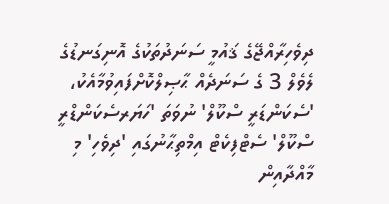ދިވެހިރާއްޖޭގެ ޤައުމީ ސަނަދުތަކުގެ އޮނިގަނޑުގެ ލެވެލް 3 ގެ ސަނަދެއް ޙާޞިލްކޮށްފައިވުމާއެކު، 'ސެކަންޑަރީ ސްކޫލް' ނުވަތަ 'ހަޔަރސެކަންޑްރީ ސްކޫލް' ސެޓްފިކެޓް އިމްތިޙާނުގައި 'ދިވެހި' މި މާއްދާއިން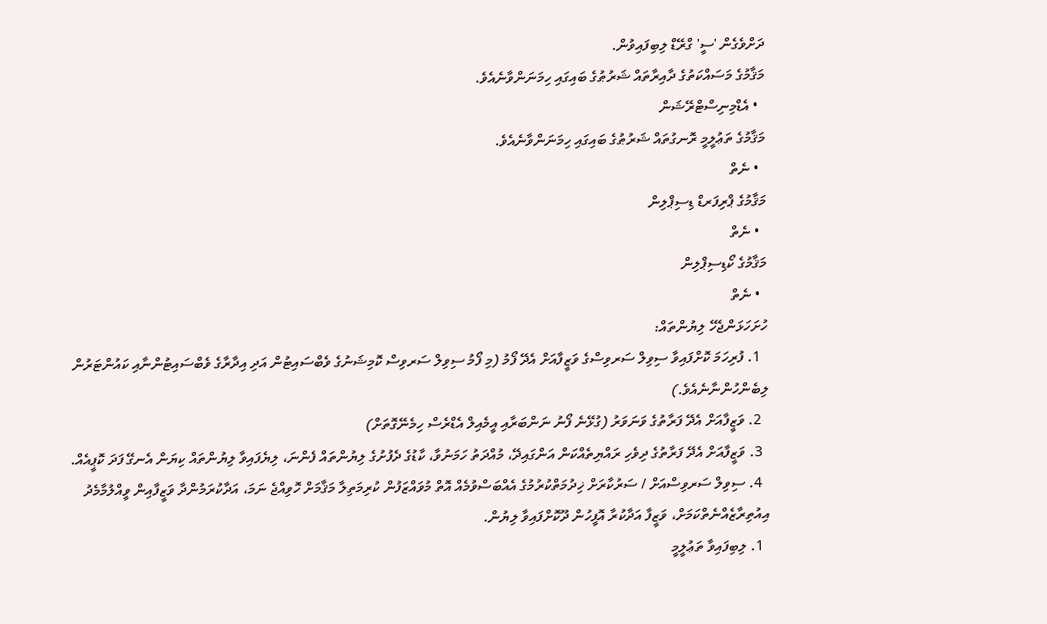ދަށްވެގެން 'ސީ' ގްރޭޑް ލިބިފައިވުން.
މަޤާމުގެ މަސައްކަތުގެ ދާއިރާތައް ޝަރުޠުގެ ބައިގައި ހިމަނަންވާނެއެވެ.
  • އެޑްމިނިސްޓްރޭޝަން
މަޤާމުގެ ތަޢުލީމީ ރޮނގުތައް ޝަރުޠުގެ ބައިގައި ހިމަނަންވާނެއެވެ.
  • ނެތް
މަޤާމުގެ ޕްރިފަރޑް ޑިސިޕްލިން
  • ނެތް
މަޤާމުގެ ކޯޑިސިޕްލިން
  • ނެތް
ހުށަހަޅަންޖެހޭ ލިޔުންތައް:
  1. ފުރިހަމަ ކޮށްފައިވާ ސިވިލް ސަރވިސްގެ ވަޒީފާއަށް އެދޭ ފޯމު (މި ފޯމު ސިވިލް ސަރވިސް ކޮމިޝަނުގެ ވެބްސައިޓުން އަދި އިދާރާގެ ވެބްސައިޓުންނާއި ކައުންޓަރުން ލިބެންހުންނާނެއެވެ.)
  2. ވަޒީފާއަށް އެދޭ ފަރާތުގެ ވަނަވަރު (ގުޅޭނެ ފޯނު ނަންބަރާއި އީމެއިލް އެޑްރެސް ހިމެނޭގޮތަށް)
  3. ވަޒީފާއަށް އެދޭ ފަރާތުގެ ދިވެހި ރައްޔިތެއްކަން އަންގައިދޭ، މުއްދަތު ހަމަނުވާ، ކާޑުގެ ދެފުށުގެ ލިޔުންތައް ފެންނަ، ލިޔެފައިވާ ލިޔުންތައް ކިޔަން އެނގޭ ފަދަ ކޮޕީއެއް.
  4. ސިވިލް ސަރވިސްއަށް / ސަރުކާރަށް ޚިދުމަތްކުރުމުގެ އެއްބަސްވުމެއް އޮތް މުވައްޒަފުން ކުރިމަތިލާ މަޤާމަށް ހޮވިއްޖެ ނަމަ، އަދާކުރަމުންދާ ވަޒީފާއިން ވީއްލުމާމެދު އިއުތިރާޒެއްނެތްކަމަށް، ވަޒީފާ އަދާކުރާ އޮފީހުން ދޫކޮށްފައިވާ ލިޔުން.
  1. ލިބިފައިވާ ތަޢުލީމީ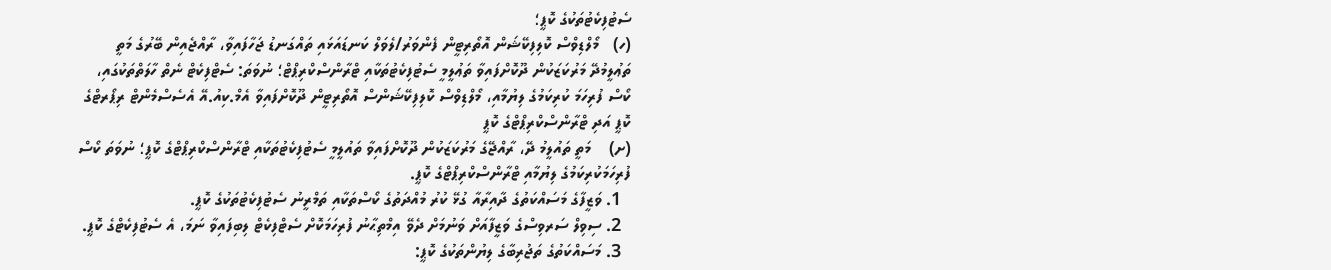ސެޓުފިކެޓުތަކުގެ ކޮޕީ؛
(ހ)   މޯލްޑިވްސް ކޮލިފިކޭޝަން އޮތޯރިޓީން ފެންވަރު/ލެވަލް ކަނޑައަޅައި ތައްގަނޑު ޖަހާފައިވާ، ރާއްޖެއިން ބޭރުގެ މަތީ ތަޢުލީމުދޭ މަރުކަޒަކުން ދޫކޮށްފައިވާ ތަޢުލީމީ ސެޓުފިކެޓުތަކާއި ޓްރާންސްކްރިޕްޓް؛ ނުވަތަ: ސެޓްފިކެޓް ނެތް ހާލަތްތަކުގައި، ކޯސް ފުރިހަމަ ކުރިކަމުގެ ލިޔުމާއި، މޯލްޑިވްސް ކޮލިފިކޭޝަންސް އޮތޯރިޓީން ދޫކޮށްފައިވާ އެމް.ކިއު.އޭ އެސެސްމެންޓް ރިޕޯރޓްގެ ކޮޕީ އަދި ޓްރާންސްކްރިޕްޓްގެ ކޮޕީ
(ށ)    މަތީ ތައުލީމު ދޭ، ރާއްޖޭގެ މަރުކަޒަކުން ދޫކޮށްފައިވާ ތައުލީމީ ސެޓުފިކެޓުތަކާއި ޓްރާންސްކްރިޕްޓްގެ ކޮޕީ؛ ނުވަތަ ކޯސް ފުރިހަމަކުރިކަމުގެ ލިޔުމާއި ޓްރާންސްކްރިޕްޓްގެ ކޮޕީ.
  1. ވަޒީފާގެ މަސައްކަތުގެ ދާއިރާއާ ގުޅޭ ކުރު މުއްދަތުގެ ކޯސްތަކާއި ތަމްރީނު ސެޓުފިކެޓުތަކުގެ ކޮޕީ.
  2. ސިވިލް ސަރވިސްގެ ވަޒީފާއަށް ވަނުމަށް ދެވޭ އިމްތިޙާނު ފުރިހަމަކޮށް ސެޓްފިކެޓް ލިބިފައިވާ ނަމަ، އެ ސެޓުފިކެޓްގެ ކޮޕީ.
  3. މަސައްކަތުގެ ތަޖުރިބާގެ ލިޔުންތަކުގެ ކޮޕީ: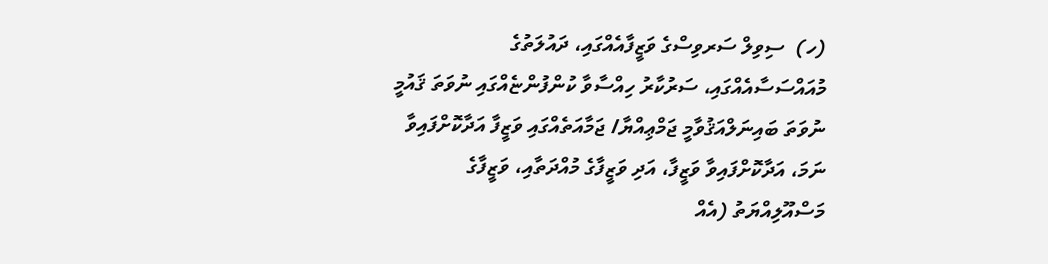(ހ)  ސިވިލް ސަރވިސްގެ ވަޒީފާއެއްގައި، ދައުލަތުގެ މުއައްސަސާއެއްގައި، ސަރުކާރު ހިއްސާވާ ކުންފުންޏެއްގައި ނުވަތަ ޤައުމީ ނުވަތަ ބައިނަލްއަޤުވާމީ ޖަމްޢިއްޔާ/ ޖަމާއަތެއްގައި ވަޒީފާ އަދާކޮށްފައިވާ ނަމަ، އަދާކޮށްފައިވާ ވަޒީފާ، އަދި ވަޒީފާގެ މުއްދަތާއި، ވަޒީފާގެ މަސްއޫލިއްޔަތު (އެއް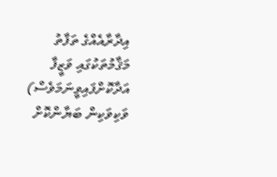އިދާރާއެއްގެ ތަފާތު މަޤާމުތަކުގައި ވަޒީފާ އަދާކޮށްފައިވީނަމަވެސް) ވަކިވަކިން ބަޔާންކޮށް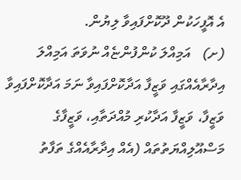އެ އޮފީހަކުން ދޫކޮށްފައިވާ ލިޔުން.
(ށ)   އަމިއްލަ ކުންފުންޏެއް ނުވަތަ އަމިއްލަ އިދާރާއެއްގައި ވަޒީފާ އަދާކޮށްފައިވާ ނަމަ އަދާކޮށްފައިވާ ވަޒީފާ، ވަޒީފާ އަދާކުރި މުއްދަތާއި، ވަޒީފާގެ މަސްއޫލިއްޔަތުތައް (އެއް އިދާރާއެއްގެ ތަފާތު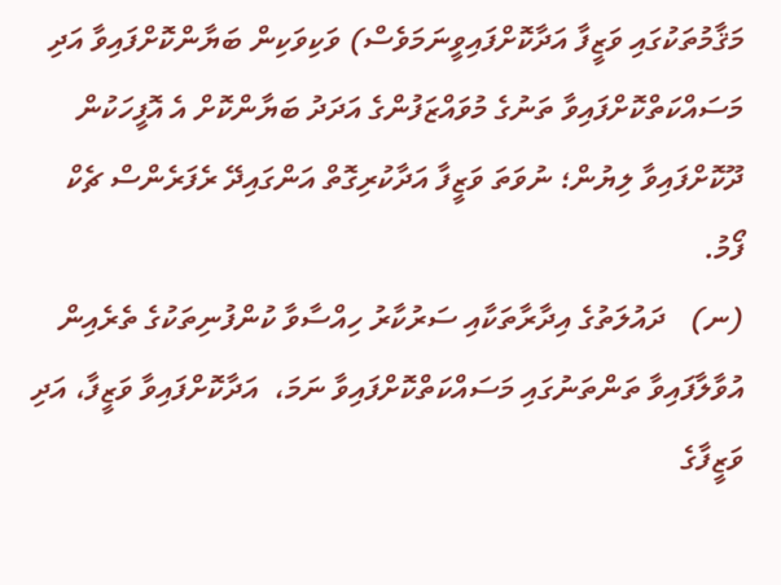މަޤާމުތަކުގައި ވަޒީފާ އަދާކޮށްފައިވީނަމަވެސް) ވަކިވަކިން ބަޔާންކޮށްފައިވާ އަދި މަސައްކަތްކޮށްފައިވާ ތަނުގެ މުވައްޒަފުންގެ އަދަދު ބަޔާންކޮށް އެ އޮފީހަކުން ދޫކޮށްފައިވާ ލިޔުން؛ ނުވަތަ ވަޒީފާ އަދާކުރިގޮތް އަންގައިދޭ ރެފަރެންސް ޗެކް ފޯމު.
(ނ)   ދައުލަތުގެ އިދާރާތަކާއި ސަރުކާރު ހިއްސާވާ ކުންފުނިތަކުގެ ތެރެއިން އުވާލާފައިވާ ތަންތަނުގައި މަސައްކަތްކޮށްފައިވާ ނަމަ،  އަދާކޮށްފައިވާ ވަޒީފާ، އަދި ވަޒީފާގެ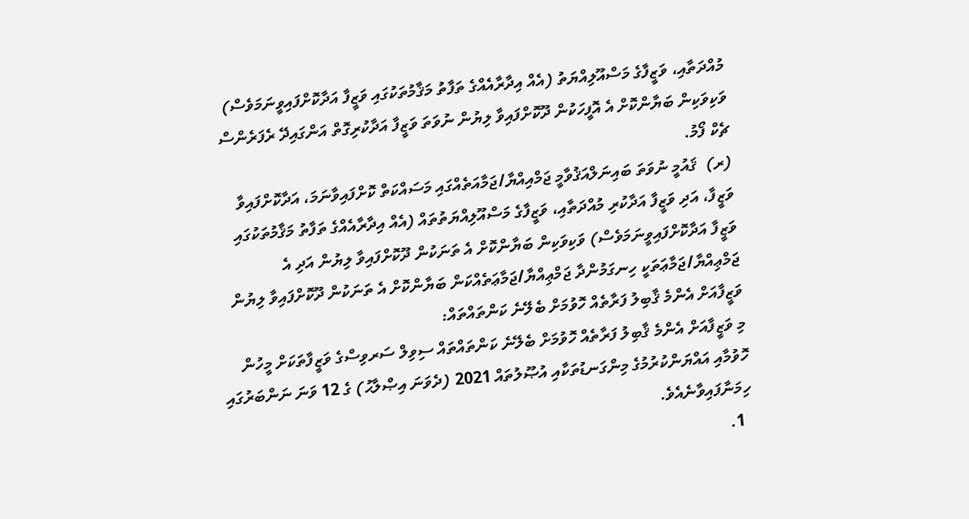މުއްދަތާއި، ވަޒީފާގެ މަސްއޫލިއްޔަތު (އެއް އިދާރާއެއްގެ ތަފާތު މަޤާމުތަކުގައި ވަޒީފާ އަދާކޮށްފައިވީނަމަވެސް) ވަކިވަކިން ބަޔާންކޮށް އެ އޮފީހަކުން ދޫކޮށްފައިވާ ލިޔުން ނުވަތަ ވަޒީފާ އަދާކުރިގޮތް އަންގައިދޭ ރެފަރެންސް ޗެކް ފޯމު.
(ރ)  ޤައުމީ ނުވަތަ ބައިނަލްއަޤުވާމީ ޖަމްއިއްޔާ/ޖަމާއަތެއްގައި މަސައްކަތް ކޮށްފައިވާނަމަ، އަދާކޮށްފައިވާ ވަޒީފާ، އަދި ވަޒީފާ އަދާކުރި މުއްދަތާއި، ވަޒީފާގެ މަސްއޫލިއްޔަތުތައް (އެއް އިދާރާއެއްގެ ތަފާތު މަޤާމުތަކުގައި ވަޒީފާ އަދާކޮށްފައިވީނަމަވެސް) ވަކިވަކިން ބަޔާންކޮށް އެ ތަނަކުން ދޫކޮށްފައިވާ ލިޔުން އަދި އެ ޖަމްޢިއްޔާ/ޖަމާޢަތަކީ ހިނގަމުންދާ ޖަމްޢިއްޔާ/ޖަމާޢަތެއްކަން ބަޔާންކޮށް އެ ތަނަކުން ދޫކޮށްފައިވާ ލިޔުން
ވަޒީފާއަށް އެންމެ ޤާބިލު ފަރާތެއް ހޮވުމަށް ބެލޭނެ ކަންތައްތައް:
މި ވަޒީފާއަށް އެންމެ ޤާބިލު ފަރާތެއް ހޮވުމަށް ބެލޭނެ ކަންތައްތައް ސިވިލް ސަރވިސްގެ ވަޒީފާތަކަށް މީހުން ހޮވުމާއި އައްޔަންކުރުމުގެ މިންގަނޑުތަކާއި އުޞޫލުތައް 2021 (ދެވަނަ އިޞްލާޙު) ގެ 12 ވަނަ ނަންބަރުގައި ހިމަނާފައިވާނެއެވެ.
  1.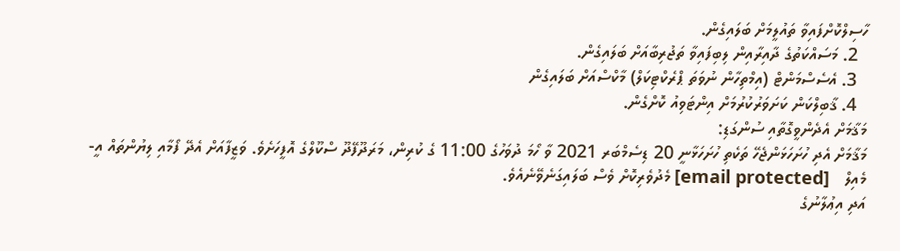ހާސިލްކޮށްފައިވާ ތައުލީމަށް ބަލައިގެން.
  2. މަސައްކަތުގެ ދާއިރާއިން ލިބިފައިވާ ތަޖުރިބާއަށް ބަލައިގެން.
  3. އެސެސްމަންޓް (އިމްތިހާން ނުވަތަ ޕްރެކްޓިކަލް) މާކްސްއަށް ބަލައިގެން
  4. ޤާބިލްކަން ކަށަވަރުކުރުމަށް އިންޓަވިއު ކޮށްގެން.
މަޤާމަށް އެދެންވީގޮތާއި ސުންގަޑި:
މަޤާމަށް އެދި ހުށަހަޅަންޖެހޭ ތަކެތި ހުށަހަޅާނީ 20 ޑިސެމްބަރ 2021 ވާ ހޯމަ ދުވަހުގެ 11:00 ގެ ކުރިން، މަރަދޫފޭދޫ ސްކޫލްގެ އޮފީހަށެވެ. ވަޒީފާއަށް އެދޭ ފޯމާއި ލިޔުންތައް އީ-މެއިލް   [email protected] މެދުވެރިކޮށް ވެސް ބަލައިގަނެވޭނެއެވެ.
އަދި އިޢުލާނުގެ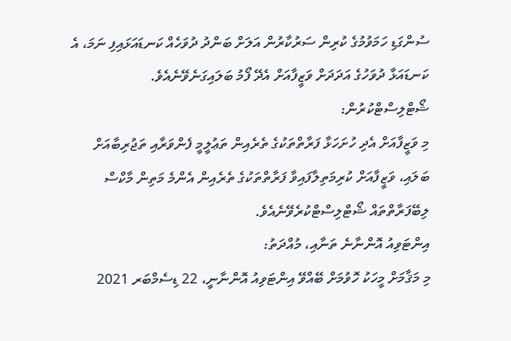ސުންގަޑި ހަމަވުމުގެ ކުރިން ސަރުކާރުން އަލަށް ބަންދު ދުވަހެއް ކަނޑައަޅައިފި ނަމަ، އެ ކަނޑައަޅާ ދުވަހުގެ އަދަދަށް ވަޒީފާއަށް އެދޭ ފޯމު ބަލައިގަނެވޭނެއެވެ.
ޝޯޓްލިސްޓްކުރުން:
މި ވަޒީފާއަށް އެދި ހުށަހަޅާ ފަރާތްތަކުގެ ތެރެއިން ތަޢުލީމީ ފެންވަރާއި ތަޖުރިބާއަށް ބަލައި، ވަޒީފާއަށް ކުރިމަތިލާފައިވާ ފަރާތްތަކުގެ ތެރެއިން އެންމެ މަތިން މާކްސް ލިބޭފަރާތްތައް ޝޯޓްލިސްޓްކުރެވޭނެއެވެ.
އިންޓަވިއު އޮންނާނެ ތަނާއި، މުއްދަތު:
މި މަޤާމަށް މީހަކު ހޮވުމަށް ބޭއްވޭ އިންޓަވިއު އޮންނާނީ، 22 ޑިސެމްބަރ 2021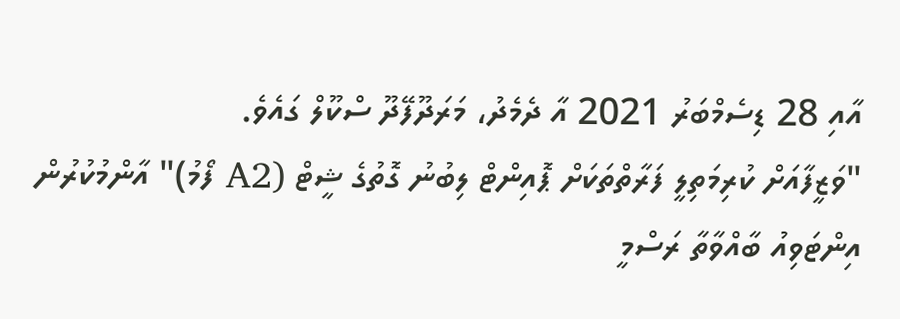އާއި 28 ޑިސެމްބަރު 2021 އާ ދެމެދު، މަރަދޫފޭދޫ ސްކޫލް ގައެވެ.
"ވަޒީފާއަށް ކުރިމަތިލީ ފަރާތްތަކަށް ޕޮއިންޓް ލިބުނު ގޮތުގެ ޝީޓް (A2 ފޯމު)" އާންމުކުރުން
އިންޓަވިއު ބާއްވާތާ ރަސްމީ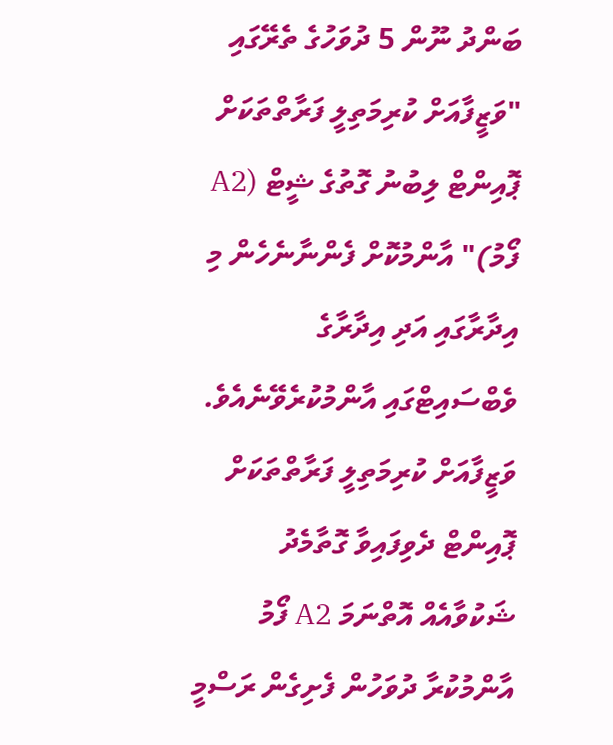ބަންދު ނޫން 5 ދުވަހުގެ ތެރޭގައި "ވަޒީފާއަށް ކުރިމަތިލީ ފަރާތްތަކަށް ޕޮއިންޓް ލިބުނު ގޮތުގެ ޝީޓް (A2 ފޯމު)" އާންމުކޮށް ފެންނާނެހެން މި އިދާރާގައި އަދި އިދާރާގެ ވެބްސައިޓްގައި އާންމުކުރެވޭނެއެވެ. ވަޒީފާއަށް ކުރިމަތިލީ ފަރާތްތަކަށް ޕޮއިންޓް ދެވިފައިވާ ގޮތާމެދު ޝަކުވާއެއް އޮތްނަމަ A2 ފޯމު އާންމުކުރާ ދުވަހުން ފެށިގެން ރަސްމީ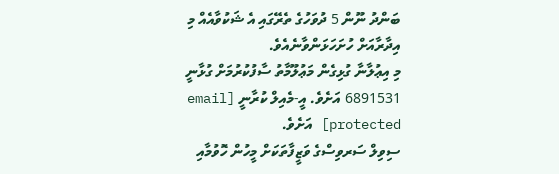ބަންދު ނޫން 5 ދުވަހުގެ ތެރޭގައި އެ ޝަކުވާއެއް މި އިދާރާއަށް ހުށަހަޅަންވާނެއެވެ.
މި އިޢުލާނާ ގުޅިގެން މަޢުލޫމާތު ސާފުކުރުމަށް ގުޅާނީ 6891531 އަށެވެ. އީ-މެއިލް ކުރާނީ [email protected] އަށެވެ.
ސިވިލް ސަރވިސްގެ ވަޒީފާތަކަށް މީހުން ހޮވުމާއި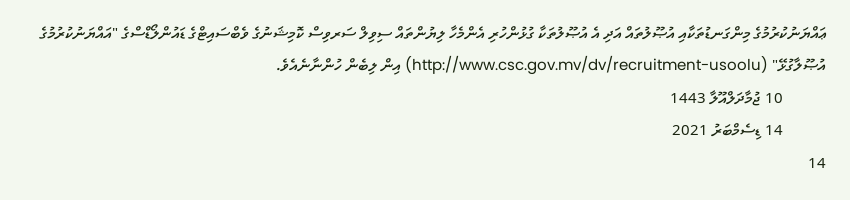ޢައްޔަނުކުރުމުގެ މިންގަނޑުތަކާއި އުޞޫލުތައް އަދި އެ އުޞޫލުތަކާ ގުޅުންހުރި އެންމެހާ ލިޔުންތައް ސިވިލް ސަރވިސް ކޮމިޝަނުގެ ވެބްސައިޓްގެ ޑައުންލޯޑްސްގެ "އައްޔަނުކުރުމުގެ އުޞޫލާގުޅޭ" (http://www.csc.gov.mv/dv/recruitment-usoolu) އިން ލިބެން ހުންނާނެއެވެ.
           10 ޖުމާދަލްއޫލާ 1443
           14 ޑިސެމްބަރު 2021
14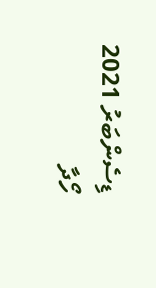ޑިސެންބަރު 2021
ހޯދާ